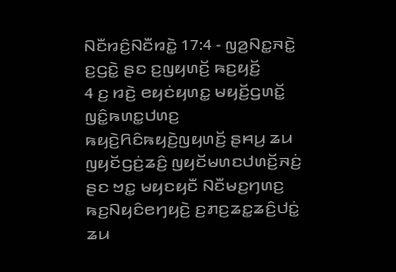ꤡꤢꤪꤙꤢꤨ꤬ꤡꤢꤪꤙꤢꤧ꤭ 17:4 - ꤜꤤ꤬ꤡꤢ꤭ꤏꤢꤧ꤭ ꤢ꤬ꤞꤢꤧ꤭ ꤔꤢ ꤢ꤬ꤜꤟꤛꤢꤩ꤬ ꤒꤢ꤬ꤟꤢꤩ꤬
4 ꤢ꤬ ꤙꤢꤧ꤬ ꤕꤟꤢꤦꤟꤛꤢ꤭ ꤗꤟꤢꤩ꤬ꤞꤛꤢꤩ꤭ ꤜꤢꤨ꤭ꤒꤛꤢ꤭ꤓꤛꤢ꤬ ꤒꤟꤢꤧ꤬ꤖꤢꤨꤒꤟꤢꤧ꤬ꤜꤟꤛꤢꤩ꤬ ꤔꤌꤣ꤬ ꤘꤣ ꤜꤟꤢꤩꤞꤢꤦ꤬ꤘꤢꤨ꤬ ꤜꤟꤢꤩꤗꤛꤢꤓꤛꤢꤩ꤬ꤏꤢꤦ꤬ ꤔꤢ ꤠꤢ꤭ ꤗꤟꤢꤟꤢꤪ ꤡꤢꤪꤗꤢ꤬ꤚꤛꤢ꤬ ꤒꤢ꤬ꤡꤟꤢꤨꤕꤚꤟꤢꤧ꤬ ꤢ꤬ꤊꤢ꤬ꤘꤢ꤭ꤘꤢꤨ꤬ꤓꤢꤦ꤭ ꤘꤣ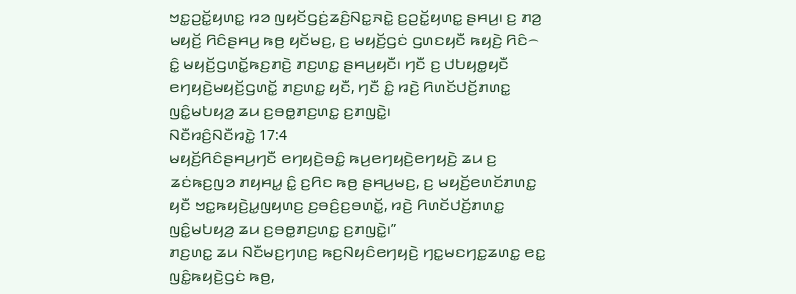ꤠꤢ꤭ꤑꤢꤩ꤭ꤟꤛꤢ꤭ ꤙꤤ ꤜꤟꤢꤩꤞꤢꤦ꤬ꤘꤢꤨ꤬ꤡꤢ꤭ꤏꤢꤧ꤭ ꤢ꤬ꤑꤢꤩ꤭ꤟꤛꤢ꤭ ꤔꤌꤣ꤬꤯ ꤢ꤬ ꤊꤤ꤬ ꤗꤟꤢꤩ꤬ ꤖꤢꤨꤔꤌꤣ꤬ ꤒꤥ꤬ ꤟꤢꤩꤗꤢ꤬, ꤢ꤬ ꤗꤟꤢꤩ꤬ꤞꤢꤦ ꤞꤛꤢꤟꤢꤪ ꤒꤟꤢꤧ꤬ ꤖꤢꤨ꤮ ꤢꤨ꤭ ꤗꤟꤢꤩ꤬ꤞꤛꤢꤩ꤭ꤒꤢ꤬ꤊꤢꤧ꤬ ꤊꤢ꤬ꤛꤢ꤭ ꤔꤌꤣ꤬ꤟꤢꤪ꤯ ꤚꤢꤪ ꤢ꤬ ꤓꤝꤟꤥ꤭ꤟꤢꤪ ꤕꤚꤟꤢꤧ꤬ꤗꤟꤢꤩ꤬ꤞꤛꤢꤩ꤭ ꤊꤢ꤬ꤛꤢ꤭ ꤟꤢꤪ, ꤚꤢꤪ ꤢꤨ꤭ ꤙꤢꤧ꤬ ꤖꤛꤢꤩꤓꤢꤩ꤬ꤊꤛꤢ꤭ ꤜꤢꤨ꤭ꤗꤝꤟꤤ꤬ ꤘꤣ ꤢ꤬ꤋꤥ꤭ꤊꤢ꤬ꤛꤢ꤭ ꤢ꤬ꤊꤜꤢꤧ꤭꤯
ꤡꤢꤪꤙꤢꤨ꤬ꤡꤢꤪꤙꤢꤧ꤭ 17:4
ꤗꤟꤢꤩ꤬ꤖꤢꤨꤔꤌꤣ꤬ꤚꤢꤪ ꤕꤚꤟꤢꤧ꤬ꤋꤢꤨ꤭ ꤒꤣ꤬ꤕꤚꤟꤢꤧ꤬ꤕꤚꤟꤢꤧ꤬ ꤘꤣ ꤢ꤬ ꤘꤢꤦꤒꤢ꤬ꤜꤤ ꤊꤟꤌꤣ꤭ ꤢꤨ꤭ ꤢ꤬ꤖꤢ ꤒꤥ꤬ ꤔꤌꤣ꤬ꤗꤢ꤬, ꤢ꤬ ꤗꤟꤢꤩ꤬ꤕꤛꤢꤩꤊꤛꤢ꤭ ꤟꤢꤪ ꤠꤢ꤭ꤒꤟꤢꤧ꤬ꤣ꤭ꤜꤟꤛꤢ꤬ ꤢ꤬ꤋꤢꤨ꤬ꤢ꤬ꤋꤛꤢꤩ꤭, ꤙꤢꤧ꤬ ꤖꤛꤢꤩꤓꤢꤩ꤬ꤊꤛꤢ꤭ ꤜꤢꤨ꤭ꤗꤝꤟꤤ꤬ ꤘꤣ ꤢ꤬ꤋꤥ꤭ꤊꤢ꤬ꤛꤢ꤭ ꤢ꤬ꤊꤜꤢꤧ꤭꤯”
ꤊꤢ꤬ꤛꤢ꤭ ꤘꤣ ꤡꤢꤪꤗꤢ꤬ꤚꤛꤢ꤬ ꤒꤢ꤬ꤡꤟꤢꤨꤕꤚꤟꤢꤧ꤬ ꤚꤢ꤭ꤗꤢꤚꤢ꤭ꤘꤛꤢ꤭ ꤕꤢ꤭ ꤜꤢꤨ꤭ꤒꤟꤢꤧ꤬ꤞꤢꤦ ꤒꤥ꤬,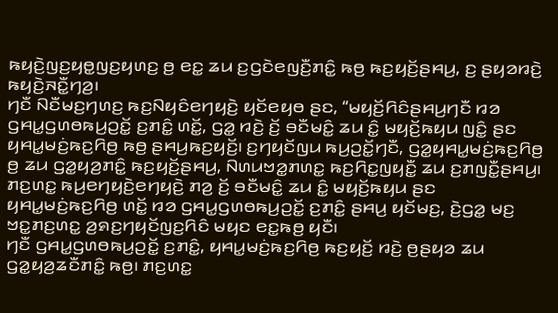ꤒꤟꤢꤧ꤬ꤜꤢ꤬ꤟꤥ꤭ꤜꤢ꤬ꤟꤛꤢ꤬ ꤥ꤬ ꤕꤢ꤭ ꤘꤣ ꤢ꤬ꤞꤢꤧꤕꤜꤢꤪ꤬ꤊꤢꤨ꤭ ꤒꤥ꤬ ꤒꤢ꤬ꤟꤢꤩ꤬ꤔꤌꤣ꤬, ꤢ꤬ ꤔꤟꤤꤙꤢꤧ꤬ ꤒꤟꤢꤧ꤬ꤏꤢꤪ꤭ꤚꤤ꤬꤯
ꤚꤢꤪ ꤡꤢꤪꤗꤢ꤬ꤚꤛꤢ꤬ ꤒꤢ꤬ꤡꤟꤢꤨꤕꤚꤟꤢꤧ꤬ ꤟꤢꤩꤕꤟꤥ ꤔꤢ, “ꤗꤟꤢꤩ꤬ꤖꤢꤨꤔꤌꤣ꤬ꤚꤢꤪ ꤙꤤ ꤞꤌꤣ꤭ꤞꤛꤥꤒꤣ꤬ꤑꤢꤩ꤭ ꤢ꤬ꤊꤢꤨ꤭ ꤛꤢꤩ꤭, ꤞꤤ꤭ ꤙꤢꤧ꤬ ꤢꤩ꤬ ꤋꤢꤪꤗꤢꤨ꤭ ꤘꤣ ꤢꤨ꤭ ꤗꤟꤢꤩ꤬ꤒꤟꤣ ꤜꤢꤨ꤭ ꤔꤢ ꤟꤌꤣ꤭ꤗꤢꤦ꤬ꤒꤢ꤬ꤖꤥ꤬ ꤒꤥ꤬ ꤔꤌꤣ꤬ꤒꤢ꤬ꤟꤢꤩ꤬꤯ ꤢ꤬ꤚꤟꤢꤩꤜꤣ ꤒꤣ꤬ꤑꤢꤩ꤭ꤚꤢꤪ, ꤞꤤ꤭ꤟꤌꤣ꤭ꤗꤢꤦ꤬ꤒꤢ꤬ꤖꤥ꤬ ꤥ꤬ ꤘꤣ ꤞꤤ꤭ꤟꤤ꤬ꤊꤢꤨ꤭ ꤒꤢ꤬ꤟꤢꤩ꤬ꤔꤌꤣ꤬, ꤡꤛꤣꤠꤤ꤭ꤊꤛꤢ꤭ ꤒꤢ꤬ꤖꤢ꤭ꤜꤟꤢꤪ꤭ ꤘꤣ ꤢ꤬ꤊꤜꤢꤪ꤭ꤔꤌꤣ꤬꤯ ꤊꤢ꤬ꤛꤢ꤭ ꤒꤣ꤬ꤕꤚꤟꤢꤧ꤬ꤕꤚꤟꤢꤧ꤬ ꤊꤤ꤬ ꤢꤩ꤬ ꤋꤢꤪꤗꤢꤨ꤭ ꤘꤣ ꤢꤨ꤭ ꤗꤟꤢꤩ꤬ꤒꤟꤣ ꤔꤢ ꤟꤌꤣ꤭ꤗꤢꤦ꤬ꤒꤢ꤬ꤖꤥ꤬ ꤛꤢꤩ꤭ ꤙꤤ ꤞꤌꤣ꤭ꤞꤛꤥꤒꤣ꤬ꤑꤢꤩ꤭ ꤢ꤬ꤊꤢꤨ꤭ ꤔꤌꤣ꤬ ꤟꤢꤩꤗꤢ꤬, ꤢꤧ꤬ꤞꤤ꤭ ꤗꤢ꤬ ꤠꤢ꤭ꤊꤢ꤬ꤛꤢ꤭ ꤤ꤬ꤎꤢ꤬ꤚꤟꤢꤩꤜꤢ꤬ꤖꤢꤨ ꤗꤟꤢ ꤕꤢ꤭ꤒꤥ꤬ ꤟꤢꤪ꤯
ꤚꤢꤪ ꤞꤌꤣ꤭ꤞꤛꤥꤒꤣ꤬ꤑꤢꤩ꤭ ꤢ꤬ꤊꤢꤨ꤭, ꤟꤌꤣ꤭ꤗꤢꤦ꤬ꤒꤢ꤬ꤖꤥ꤬ ꤒꤢ꤬ꤟꤢꤩ꤬ ꤙꤢꤧ꤬ ꤥ꤬ꤔꤟꤤ ꤘꤣ ꤞꤤ꤭ꤟꤤ꤬ꤘꤢꤪꤊꤢꤨ꤭ ꤒꤥ꤬꤯ ꤊꤢ꤬ꤛꤢ꤭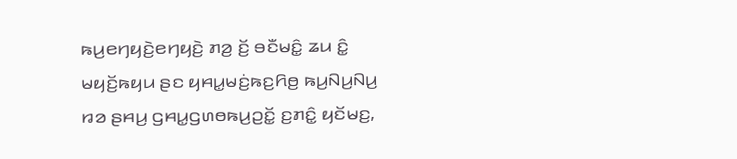ꤒꤣ꤬ꤕꤚꤟꤢꤧ꤬ꤕꤚꤟꤢꤧ꤬ ꤊꤤ꤬ ꤢꤩ꤬ ꤋꤢꤪꤗꤢꤨ꤭ ꤘꤣ ꤢꤨ꤭ ꤗꤟꤢꤩ꤬ꤒꤟꤣ ꤔꤢ ꤟꤌꤣ꤭ꤗꤢꤦ꤬ꤒꤢ꤬ꤖꤥ꤬ ꤒꤣ꤬ꤡꤣ꤬ꤡꤣ꤬ ꤙꤤ ꤔꤌꤣ꤬ ꤞꤌꤣ꤭ꤞꤛꤥꤒꤣ꤬ꤑꤢꤩ꤭ ꤢ꤬ꤊꤢꤨ꤭ ꤟꤢꤩꤗꤢ꤬,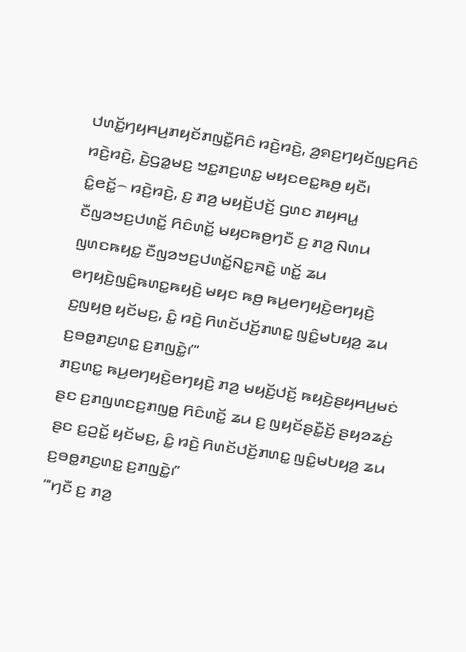ꤓꤛꤢꤩ꤭ꤚꤟꤌꤣ꤬ꤊꤟꤢꤩꤊꤜꤢꤪ꤭ꤖꤢꤨ ꤙꤢꤧ꤬ꤙꤢꤧ꤬, ꤤ꤬ꤎꤢ꤬ꤚꤟꤢꤩꤜꤢ꤬ꤖꤢꤨ ꤙꤢꤧ꤬ꤙꤢꤧ꤬, ꤢꤧ꤬ꤞꤤ꤭ꤗꤢ꤬ ꤠꤢ꤭ꤊꤢ꤬ꤛꤢ꤭ ꤗꤟꤢꤕꤢ꤭ꤒꤥ꤬ ꤟꤢꤪ꤯
ꤢꤨ꤭ꤕꤢꤩ꤭꤮ ꤙꤢꤧ꤬ꤙꤢꤧ꤬, ꤢ꤬ ꤊꤤ꤬ ꤗꤟꤢꤩ꤬ꤓꤢꤩ꤬ ꤞꤛꤢ ꤊꤟꤌꤣ꤭ ꤢꤪꤜꤤꤠꤢ꤬ꤓꤛꤢꤩ꤭ ꤖꤢꤨꤛꤢꤩ꤭ ꤗꤟꤢꤒꤥ꤬ꤚꤢꤪ ꤢ꤬ ꤊꤤ꤬ ꤡꤛꤣ ꤜꤛꤢꤒꤟꤢ꤭ ꤢꤪꤜꤤꤠꤢ꤬ꤓꤛꤢꤩ꤭ꤡꤢ꤭ꤏꤢꤧ꤭ ꤛꤢꤩ꤭ ꤘꤣ ꤕꤚꤟꤢꤧ꤬ꤜꤢꤨ꤭ꤒꤛꤢ꤭ꤒꤟꤢꤧ꤬ ꤗꤟꤢ ꤒꤥ꤬ ꤒꤣ꤬ꤕꤚꤟꤢꤧ꤬ꤕꤚꤟꤢꤧ꤬ ꤢ꤬ꤜꤟꤥ꤬ ꤟꤢꤩꤗꤢ꤬, ꤢꤨ꤭ ꤙꤢꤧ꤬ ꤖꤛꤢꤩꤓꤢꤩ꤬ꤊꤛꤢ꤭ ꤜꤢꤨ꤭ꤗꤝꤟꤤ꤬ ꤘꤣ ꤢ꤬ꤋꤥ꤭ꤊꤢ꤬ꤛꤢ꤭ ꤢ꤬ꤊꤜꤢꤧ꤭꤯’”
ꤊꤢ꤬ꤛꤢ꤭ ꤒꤣ꤬ꤕꤚꤟꤢꤧ꤬ꤕꤚꤟꤢꤧ꤬ ꤊꤤ꤬ ꤗꤟꤢꤩ꤬ꤓꤢꤩ꤬ ꤒꤟꤢꤧ꤬ꤔꤟꤌꤣ꤬ꤗꤢꤦ ꤔꤢ ꤢ꤬ꤊꤜꤛꤢꤢ꤬ꤊꤜꤥ꤭ ꤖꤢꤨꤛꤢꤩ꤭ ꤘꤣ ꤢ꤬ ꤜꤟꤢꤩꤔꤢꤪ꤭ꤢꤩ꤬ ꤔꤟꤤꤘꤢꤦ꤬ ꤔꤢ ꤢ꤬ꤑꤢꤩ꤭ ꤟꤢꤩꤗꤢ꤬, ꤢꤨ꤭ ꤙꤢꤧ꤬ ꤖꤛꤢꤩꤓꤢꤩ꤬ꤊꤛꤢ꤭ ꤜꤢꤨ꤭ꤗꤝꤟꤤ꤬ ꤘꤣ ꤢ꤬ꤋꤥ꤭ꤊꤢ꤬ꤛꤢ꤭ ꤢ꤬ꤊꤜꤢꤧ꤭꤯”
“‘ꤚꤢꤪ ꤢ꤬ ꤊꤤ꤬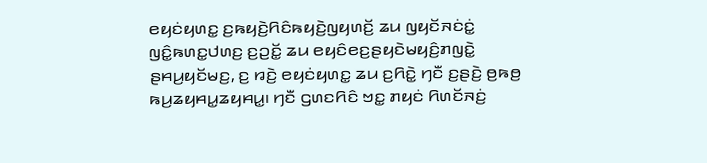ꤕꤟꤢꤦꤟꤛꤢ꤭ ꤢ꤬ꤒꤟꤢꤧ꤬ꤖꤢꤨꤒꤟꤢꤧ꤬ꤜꤟꤛꤢꤩ꤬ ꤘꤣ ꤜꤟꤢꤩꤏꤢꤦꤢꤦ꤭ ꤜꤢꤨ꤭ꤒꤛꤢ꤭ꤓꤛꤢ꤬ ꤢ꤬ꤑꤢꤩ꤭ ꤘꤣ ꤕꤟꤢꤨꤕꤢ꤬ꤔꤟꤢꤧꤗꤟꤢꤨ꤬ꤊꤜꤢꤧ꤭ ꤔꤌꤣ꤬ꤟꤢꤩꤗꤢ꤬, ꤢ꤬ ꤙꤢꤧ꤬ ꤕꤟꤢꤦꤟꤛꤢ꤭ ꤘꤣ ꤢ꤬ꤖꤢꤧ꤭ ꤚꤢꤪ ꤢ꤬ꤔꤢꤧ꤬ ꤥ꤬ꤒꤥ꤬ ꤒꤣ꤬ꤘꤟꤌꤣ꤭ꤘꤟꤌꤣ꤭꤯ ꤚꤢꤪ ꤞꤛꤢꤖꤢꤨ ꤠꤢ꤭ ꤊꤟꤢꤦ ꤖꤛꤢꤩꤏꤢꤦ꤬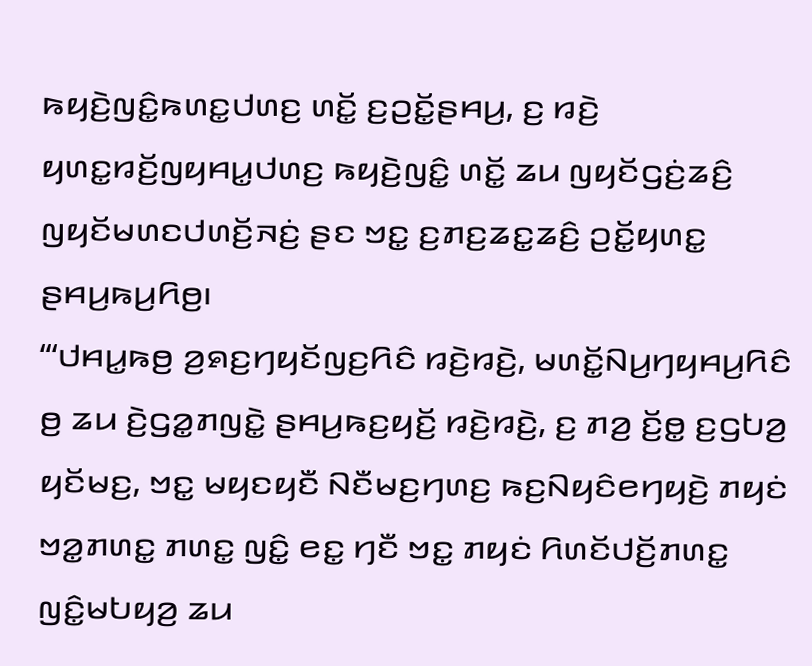ꤒꤟꤢꤧ꤬ꤜꤢꤨ꤭ꤒꤛꤢ꤭ꤓꤛꤢ꤬ ꤛꤢꤩ꤭ ꤢ꤬ꤑꤢꤩ꤭ꤔꤌꤣ꤬, ꤢ꤬ ꤙꤢꤧ꤬ ꤟꤛꤢ꤭ꤙꤢꤩ꤬ꤜꤟꤌꤣ꤭ꤓꤛꤢ꤬ ꤒꤟꤢꤧ꤬ꤜꤢꤨ꤭ ꤛꤢꤩ꤭ ꤘꤣ ꤜꤟꤢꤩꤞꤢꤦ꤬ꤘꤢꤨ꤬ ꤜꤟꤢꤩꤗꤛꤢꤓꤛꤢꤩ꤬ꤏꤢꤦ꤬ ꤔꤢ ꤠꤢ꤭ ꤢ꤬ꤊꤢ꤬ꤘꤢ꤭ꤘꤢꤨ꤬ ꤑꤢꤩ꤭ꤟꤛꤢ꤭ ꤔꤌꤣ꤬ꤒꤣ꤬ꤖꤥ꤬꤯
“‘ꤓꤌꤣ꤭ꤒꤥ꤬ ꤤ꤬ꤎꤢ꤬ꤚꤟꤢꤩꤜꤢ꤬ꤖꤢꤨ ꤙꤢꤧ꤬ꤙꤢꤧ꤬, ꤗꤛꤢꤩ꤭ꤡꤣ꤬ꤚꤟꤌꤣ꤬ꤖꤢꤨ ꤥ꤬ ꤘꤣ ꤢꤧ꤬ꤞꤤ꤭ꤊꤜꤢꤧ꤭ ꤔꤌꤣ꤬ꤒꤢ꤬ꤟꤢꤩ꤬ ꤙꤢꤧ꤬ꤙꤢꤧ꤬, ꤢ꤬ ꤊꤤ꤬ ꤢꤩ꤬ꤥ꤭ ꤢ꤬ꤞꤝꤤ꤬ ꤟꤢꤩꤗꤢ꤬, ꤠꤢ꤭ ꤗꤟꤢꤟꤢꤪ ꤡꤢꤪꤗꤢ꤬ꤚꤛꤢ꤬ ꤒꤢ꤬ꤡꤟꤢꤨꤕꤚꤟꤢꤧ꤬ ꤊꤟꤢꤦ ꤠꤤ꤭ꤊꤛꤢ꤭ ꤊꤛꤢ꤭ ꤜꤢꤨ꤭ ꤕꤢ꤭ ꤚꤢꤪ ꤠꤢ꤭ ꤊꤟꤢꤦ ꤖꤛꤢꤩꤓꤢꤩ꤬ꤊꤛꤢ꤭ ꤜꤢꤨ꤭ꤗꤝꤟꤤ꤬ ꤘꤣ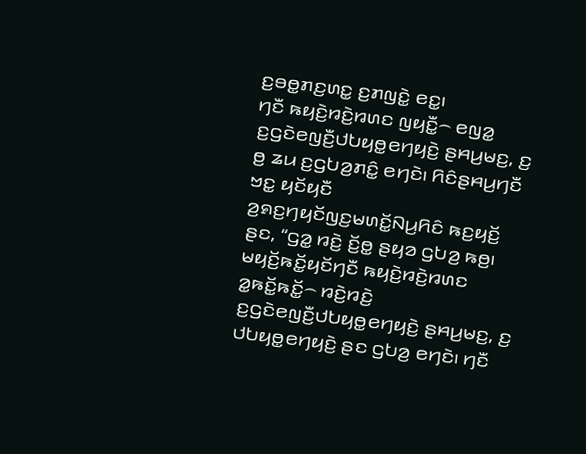ꤢ꤬ꤋꤥ꤭ꤊꤢ꤬ꤛꤢ꤭ ꤢ꤬ꤊꤜꤢꤧ꤭ ꤕꤢ꤭꤯
ꤚꤢꤪ ꤒꤟꤢꤧ꤬ꤙꤢꤧ꤬ꤙꤛꤢ ꤜꤟꤢꤪ꤭꤮ ꤕꤜꤤ꤭ ꤢ꤬ꤞꤢꤧꤕꤜꤢꤪ꤬ꤓꤝꤟꤥ꤭ꤕꤚꤟꤢꤧ꤬ ꤔꤌꤣ꤬ꤗꤢ꤬, ꤢ꤬ ꤥ꤬ ꤘꤣ ꤢ꤬ꤞꤝꤤ꤬ꤊꤢꤨ꤭ ꤕꤚꤢꤧ꤯ ꤖꤢꤨꤔꤌꤣ꤬ꤚꤢꤪ ꤠꤢ꤭ ꤟꤢꤩꤟꤢꤪ ꤤ꤬ꤎꤢ꤬ꤚꤟꤢꤩꤜꤢ꤬ꤗꤛꤢꤩ꤭ꤡꤣ꤬ꤖꤢꤨ ꤒꤢ꤬ꤟꤢꤩ꤬ ꤔꤢ, “ꤞꤤ꤭ ꤙꤢꤧ꤬ ꤢꤩ꤬ꤥ꤭ ꤔꤟꤤ ꤞꤝꤤ꤬ ꤒꤥ꤬꤯ ꤗꤟꤢꤩ꤬ꤒꤢꤩ꤭ꤟꤢꤩꤚꤢꤪ ꤒꤟꤢꤧ꤬ꤙꤢꤧ꤬ꤙꤛꤢ ꤤ꤭ꤒꤢꤩ꤭ꤒꤢꤩ꤭꤮ ꤙꤢꤧ꤬ꤙꤢꤧ꤬ ꤢ꤬ꤞꤢꤧꤕꤜꤢꤪ꤬ꤓꤝꤟꤥ꤭ꤕꤚꤟꤢꤧ꤬ ꤔꤌꤣ꤬ꤗꤢ꤬, ꤢ꤬ ꤓꤝꤟꤥ꤭ꤕꤚꤟꤢꤧ꤬ ꤔꤢ ꤞꤝꤤ꤬ ꤕꤚꤢꤧ꤯ ꤚꤢꤪ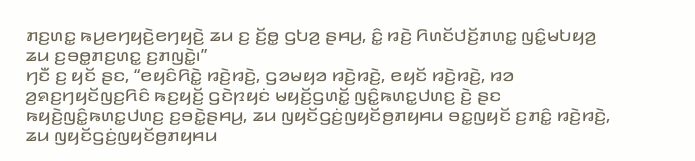ꤊꤢ꤬ꤛꤢ꤭ ꤒꤣ꤬ꤕꤚꤟꤢꤧ꤬ꤕꤚꤟꤢꤧ꤬ ꤘꤣ ꤢ꤬ ꤢꤩ꤬ꤥ꤭ ꤞꤝꤤ꤬ ꤔꤌꤣ꤬, ꤢꤨ꤭ ꤙꤢꤧ꤬ ꤖꤛꤢꤩꤓꤢꤩ꤬ꤊꤛꤢ꤭ ꤜꤢꤨ꤭ꤗꤝꤟꤤ꤬ ꤘꤣ ꤢ꤬ꤋꤥ꤭ꤊꤢ꤬ꤛꤢ꤭ ꤢ꤬ꤊꤜꤢꤧ꤭꤯”
ꤚꤢꤪ ꤢ꤬ ꤟꤢꤩ ꤔꤢ, “ꤕꤟꤢꤨꤖꤢꤧ꤭ ꤙꤢꤧ꤬ꤙꤢꤧ꤬, ꤞꤤꤗꤟꤤ ꤙꤢꤧ꤬ꤙꤢꤧ꤬, ꤕꤟꤢꤩ ꤙꤢꤧ꤬ꤙꤢꤧ꤬, ꤙꤤ ꤤ꤬ꤎꤢ꤬ꤚꤟꤢꤩꤜꤢ꤬ꤖꤢꤨ ꤒꤢ꤬ꤟꤢꤩ꤬ ꤞꤢꤧꤐꤟꤢꤦ ꤗꤟꤢꤩ꤬ꤞꤛꤢꤩ꤭ ꤜꤢꤨ꤭ꤒꤛꤢ꤭ꤓꤛꤢ꤬ ꤢꤧ꤬ ꤔꤢ ꤒꤟꤢꤧ꤬ꤜꤢꤨ꤭ꤒꤛꤢ꤭ꤓꤛꤢ꤬ ꤢ꤬ꤋꤢꤧ꤭ꤔꤌꤣ꤬, ꤘꤣ ꤜꤟꤢꤩꤞꤢꤦ꤬ꤜꤟꤢꤩꤥ꤬ꤊꤟꤌꤣ ꤋꤢ꤭ꤜꤟꤢꤩ ꤢ꤬ꤊꤢꤨ꤭ ꤙꤢꤧ꤬ꤙꤢꤧ꤬, ꤘꤣ ꤜꤟꤢꤩꤞꤢꤦ꤬ꤜꤟꤢꤩꤥ꤬ꤊꤟꤌꤣ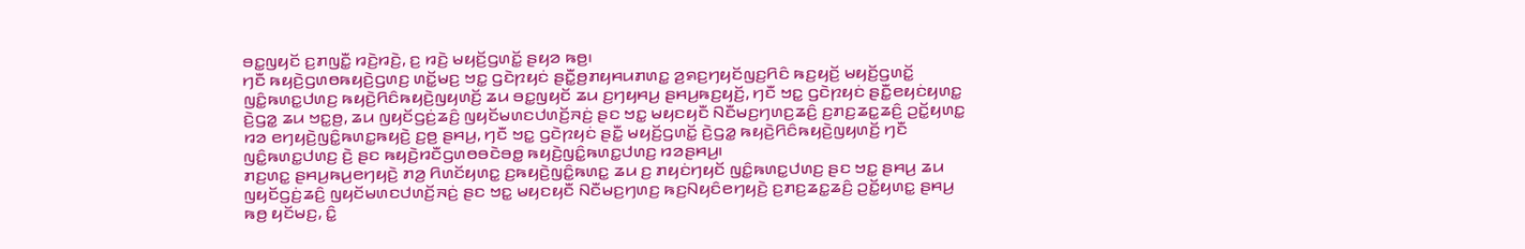ꤋꤢ꤭ꤜꤟꤢꤩ ꤢ꤬ꤊꤜꤢꤪ꤭ ꤙꤢꤧ꤬ꤙꤢꤧ꤬, ꤢ꤬ ꤙꤢꤧ꤬ ꤗꤟꤢꤩ꤬ꤞꤛꤢꤩ꤭ ꤔꤟꤤ ꤒꤥ꤬꤯
ꤚꤢꤪ ꤒꤟꤢꤧ꤬ꤞꤛꤥꤒꤟꤢꤧ꤬ꤞꤛꤢ꤬ ꤛꤢꤩ꤭ꤗꤢ꤬ ꤠꤢ꤭ ꤞꤢꤧꤐꤟꤢꤦ ꤔꤢꤪ꤭ꤥ꤬ꤊꤟꤌꤣꤊꤛꤢ꤭ ꤤ꤬ꤎꤢ꤬ꤚꤟꤢꤩꤜꤢ꤬ꤖꤢꤨ ꤒꤢ꤬ꤟꤢꤩ꤬ ꤗꤟꤢꤩ꤬ꤞꤛꤢꤩ꤭ ꤜꤢꤨ꤭ꤒꤛꤢ꤭ꤓꤛꤢ꤬ ꤒꤟꤢꤧ꤬ꤖꤢꤨꤒꤟꤢꤧ꤬ꤜꤟꤛꤢꤩ꤬ ꤘꤣ ꤋꤢ꤭ꤜꤟꤢꤩ ꤘꤣ ꤢ꤬ꤚꤟꤌꤣ꤬ ꤔꤌꤣ꤬ꤒꤢ꤬ꤟꤢꤩ꤬, ꤚꤢꤪ ꤠꤢ꤭ ꤞꤢꤧꤐꤟꤢꤦ ꤔꤢꤪ꤭ꤕꤟꤢꤦꤟꤛꤢ꤭ ꤢꤧ꤬ꤞꤤ꤭ ꤘꤣ ꤠꤢ꤭ꤥ꤬, ꤘꤣ ꤜꤟꤢꤩꤞꤢꤦ꤬ꤘꤢꤨ꤬ ꤜꤟꤢꤩꤗꤛꤢꤓꤛꤢꤩ꤬ꤏꤢꤦ꤬ ꤔꤢ ꤠꤢ꤭ ꤗꤟꤢꤟꤢꤪ ꤡꤢꤪꤗꤢ꤬ꤚꤛꤢ꤬ꤘꤢꤨ꤬ ꤢ꤬ꤊꤢ꤬ꤘꤢ꤭ꤘꤢꤨ꤬ ꤑꤢꤩ꤭ꤟꤛꤢ꤭ ꤙꤤ ꤕꤚꤟꤢꤧ꤬ꤜꤢꤨ꤭ꤒꤛꤢ꤭ꤒꤟꤢꤧ꤬ ꤢ꤬ꤥ꤬ ꤔꤌꤣ꤬, ꤚꤢꤪ ꤠꤢ꤭ ꤞꤢꤧꤐꤟꤢꤦ ꤔꤢꤪ꤭ ꤗꤟꤢꤩ꤬ꤞꤛꤢꤩ꤭ ꤢꤧ꤬ꤞꤤ꤭ ꤒꤟꤢꤧ꤬ꤖꤢꤨꤒꤟꤢꤧ꤬ꤜꤟꤛꤢꤩ꤬ ꤚꤢꤪ ꤜꤢꤨ꤭ꤒꤛꤢ꤭ꤓꤛꤢ꤬ ꤢꤧ꤬ ꤔꤢ ꤒꤟꤢꤧ꤬ꤙꤢꤪꤞꤛꤥꤋꤢꤧꤋꤥ꤭ ꤒꤟꤢꤧ꤬ꤜꤢꤨ꤭ꤒꤛꤢ꤭ꤓꤛꤢ꤬ ꤙꤤꤔꤌꤣ꤬꤯
ꤊꤢ꤬ꤛꤢ꤭ ꤔꤌꤣ꤬ꤒꤣ꤬ꤕꤚꤟꤢꤧ꤬ ꤊꤤ꤬ ꤖꤛꤢꤩꤟꤛꤢ꤭ ꤢ꤬ꤒꤟꤢꤧ꤬ꤜꤢꤨ꤭ꤒꤛꤢ꤭ ꤘꤣ ꤢ꤬ ꤊꤟꤢꤦꤚꤟꤢꤩ ꤜꤢꤨ꤭ꤒꤛꤢ꤭ꤓꤛꤢ꤬ ꤔꤢ ꤠꤢ꤭ ꤔꤌꤣ꤬ ꤘꤣ ꤜꤟꤢꤩꤞꤢꤦ꤬ꤘꤢꤨ꤬ ꤜꤟꤢꤩꤗꤛꤢꤓꤛꤢꤩ꤬ꤏꤢꤦ꤬ ꤔꤢ ꤠꤢ꤭ ꤗꤟꤢꤟꤢꤪ ꤡꤢꤪꤗꤢ꤬ꤚꤛꤢ꤬ ꤒꤢ꤬ꤡꤟꤢꤨꤕꤚꤟꤢꤧ꤬ ꤢ꤬ꤊꤢ꤬ꤘꤢ꤭ꤘꤢꤨ꤬ ꤑꤢꤩ꤭ꤟꤛꤢ꤭ ꤔꤌꤣ꤬ ꤒꤥ꤬ ꤟꤢꤩꤗꤢ꤬, ꤢꤨ꤭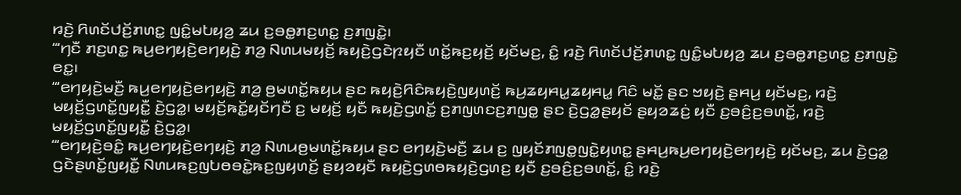ꤙꤢꤧ꤬ ꤖꤛꤢꤩꤓꤢꤩ꤬ꤊꤛꤢ꤭ ꤜꤢꤨ꤭ꤗꤝꤟꤤ꤬ ꤘꤣ ꤢ꤬ꤋꤥ꤭ꤊꤢ꤬ꤛꤢ꤭ ꤢ꤬ꤊꤜꤢꤧ꤭꤯
“‘ꤚꤢꤪ ꤊꤢ꤬ꤛꤢ꤭ ꤒꤣ꤬ꤕꤚꤟꤢꤧ꤬ꤕꤚꤟꤢꤧ꤬ ꤊꤤ꤬ ꤡꤛꤣꤗꤟꤢꤩ꤬ ꤒꤟꤢꤧ꤬ꤞꤢꤧꤐꤟꤢꤪ ꤛꤢꤩ꤭ꤒꤢ꤬ꤟꤢꤩ꤬ ꤟꤢꤩꤗꤢ꤬, ꤢꤨ꤭ ꤙꤢꤧ꤬ ꤖꤛꤢꤩꤓꤢꤩ꤬ꤊꤛꤢ꤭ ꤜꤢꤨ꤭ꤗꤝꤟꤤ꤬ ꤘꤣ ꤢ꤬ꤋꤥ꤭ꤊꤢ꤬ꤛꤢ꤭ ꤢ꤬ꤊꤜꤢꤧ꤭ ꤕꤢ꤭꤯
“‘ꤕꤚꤟꤢꤧ꤬ꤗꤢꤪ꤬ ꤒꤣ꤬ꤕꤚꤟꤢꤧ꤬ꤕꤚꤟꤢꤧ꤬ ꤊꤤ꤬ ꤥ꤬ꤗꤛꤢꤩ꤭ꤒꤟꤣ ꤔꤢ ꤒꤟꤢꤧ꤬ꤖꤢꤨꤒꤟꤢꤧ꤬ꤜꤟꤛꤢꤩ꤬ ꤒꤣ꤬ꤘꤟꤌꤣ꤭ꤘꤟꤌꤣ꤭ ꤖꤢꤨ ꤗꤢꤩ꤭ ꤔꤢ ꤠꤟꤢꤧ꤬ ꤔꤌꤣ꤬ ꤟꤢꤩꤗꤢ꤬, ꤙꤢꤧ꤬ ꤗꤟꤢꤩ꤬ꤞꤛꤢꤩ꤭ꤜꤟꤢꤪ꤭ ꤢꤧ꤬ꤞꤤ꤭꤯ ꤗꤟꤢꤩ꤬ꤒꤢꤩ꤭ꤟꤢꤩꤚꤢꤪ ꤢ꤬ ꤗꤟꤢꤩ꤬ ꤟꤢꤪ ꤒꤟꤢꤧ꤬ꤞꤛꤢꤩ꤭ ꤢ꤬ꤊꤜꤛꤢꤢ꤬ꤊꤜꤥ꤭ ꤔꤢ ꤢꤧ꤬ꤞꤤ꤭ꤔꤟꤢꤩ ꤔꤟꤤꤘꤢꤦ꤬ ꤟꤢꤪ ꤢ꤬ꤋꤢꤨ꤬ꤢ꤬ꤋꤛꤢꤩ꤭, ꤙꤢꤧ꤬ ꤗꤟꤢꤩ꤬ꤞꤛꤢꤩ꤭ꤜꤟꤢꤪ꤭ ꤢꤧ꤬ꤞꤤ꤭꤯
“‘ꤕꤚꤟꤢꤧ꤬ꤋꤢꤨ꤭ ꤒꤣ꤬ꤕꤚꤟꤢꤧ꤬ꤕꤚꤟꤢꤧ꤬ ꤊꤤ꤬ ꤡꤛꤣꤥ꤬ꤗꤛꤢꤩ꤭ꤒꤟꤣ ꤔꤢ ꤕꤚꤟꤢꤧ꤬ꤗꤢꤪ꤬ ꤘꤣ ꤢ꤬ ꤜꤟꤢꤩꤊꤜꤥ꤭ꤜꤢꤧ꤭ꤟꤛꤢ꤭ ꤔꤌꤣ꤬ꤒꤣ꤬ꤕꤚꤟꤢꤧ꤬ꤕꤚꤟꤢꤧ꤬ ꤟꤢꤩꤗꤢ꤬, ꤘꤣ ꤢꤧ꤬ꤞꤤ꤭ ꤞꤢꤧꤔꤛꤢꤩ꤭ꤜꤟꤢꤪ꤭ ꤡꤛꤣꤒꤢ꤬ꤜꤝꤥꤋꤢꤧ꤭ꤒꤢ꤬ꤜꤟꤛꤢꤩ꤬ ꤔꤟꤤꤟꤢꤪ ꤒꤟꤢꤧ꤬ꤞꤛꤥꤒꤟꤢꤧ꤬ꤞꤛꤢ꤬ ꤟꤢꤪ ꤢ꤬ꤋꤢꤨ꤬ꤢ꤬ꤋꤛꤢꤩ꤭, ꤢꤨ꤭ ꤙꤢꤧ꤬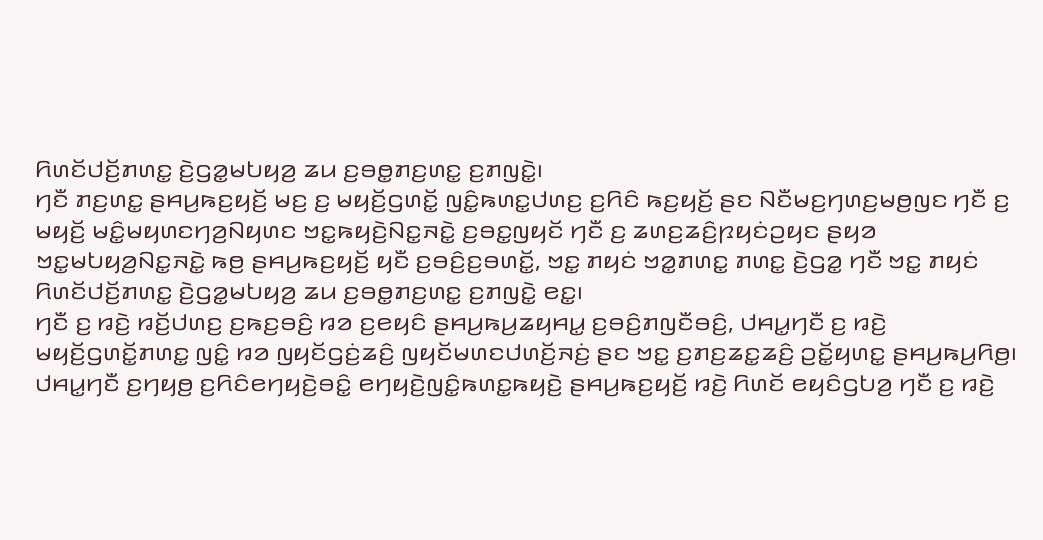ꤖꤛꤢꤩꤓꤢꤩ꤬ꤊꤛꤢ꤭ ꤢꤧ꤬ꤞꤤ꤭ꤗꤝꤟꤤ꤬ ꤘꤣ ꤢ꤬ꤋꤥ꤭ꤊꤢ꤬ꤛꤢ꤭ ꤢ꤬ꤊꤜꤢꤧ꤭꤯
ꤚꤢꤪ ꤊꤢ꤬ꤛꤢ꤭ ꤔꤌꤣ꤬ꤒꤢ꤬ꤟꤢꤩ꤬ ꤗꤢ꤬ ꤢ꤬ ꤗꤟꤢꤩ꤬ꤞꤛꤢꤩ꤭ ꤜꤢꤨ꤭ꤒꤛꤢ꤭ꤓꤛꤢ꤬ ꤢ꤬ꤖꤢꤨ ꤒꤢ꤬ꤟꤢꤩ꤬ ꤔꤢ ꤡꤢꤪꤗꤢ꤬ꤚꤛꤢ꤬ꤗꤥ꤬ꤜꤢ ꤚꤢꤪ ꤢ꤬ ꤗꤟꤢꤩ꤬ ꤗꤢꤨ꤭ꤗꤟꤛꤢꤚꤤ꤬ꤡꤟꤛꤢ ꤠꤢ꤭ꤒꤟꤢꤧ꤬ꤡꤢ꤭ꤏꤢꤧ꤭ ꤢ꤬ꤋꤢ꤭ꤜꤟꤢꤩ ꤚꤢꤪ ꤢ꤬ ꤘꤛꤢ꤬ꤘꤢꤨ꤬ꤐꤟꤢꤦꤑꤟꤢ ꤔꤟꤤ ꤠꤢ꤭ꤗꤝꤟꤤ꤬ꤡꤢ꤭ꤏꤢꤧ꤭ ꤒꤥ꤬ ꤔꤌꤣ꤬ꤒꤢ꤬ꤟꤢꤩ꤬ ꤟꤢꤪ ꤢ꤬ꤋꤢꤨ꤬ꤢ꤬ꤋꤛꤢꤩ꤭, ꤠꤢ꤭ ꤊꤟꤢꤦ ꤠꤤ꤭ꤊꤛꤢ꤭ ꤊꤛꤢ꤭ ꤢꤧ꤬ꤞꤤ꤭ ꤚꤢꤪ ꤠꤢ꤭ ꤊꤟꤢꤦ ꤖꤛꤢꤩꤓꤢꤩ꤬ꤊꤛꤢ꤭ ꤢꤧ꤬ꤞꤤ꤭ꤗꤝꤟꤤ꤬ ꤘꤣ ꤢ꤬ꤋꤥ꤭ꤊꤢ꤬ꤛꤢ꤭ ꤢ꤬ꤊꤜꤢꤧ꤭ ꤕꤢ꤭꤯
ꤚꤢꤪ ꤢ꤬ ꤙꤢꤧ꤬ ꤙꤢꤩ꤬ꤓꤛꤢ꤬ ꤢ꤬ꤒꤢ꤬ꤋꤢꤨ꤬ ꤙꤤ ꤢ꤬ꤕꤟꤢꤨ ꤔꤌꤣ꤬ꤒꤣ꤬ꤘꤟꤌꤣ꤭ ꤢ꤬ꤋꤢꤨ꤬ꤊꤜꤢꤪꤋꤢꤨ꤬, ꤓꤌꤣ꤭ꤚꤢꤪ ꤢ꤬ ꤙꤢꤧ꤬ ꤗꤟꤢꤩ꤬ꤞꤛꤢꤩ꤭ꤊꤛꤢ꤭ ꤜꤢꤨ꤭ ꤙꤤ ꤜꤟꤢꤩꤞꤢꤦ꤬ꤘꤢꤨ꤬ ꤜꤟꤢꤩꤗꤛꤢꤓꤛꤢꤩ꤬ꤏꤢꤦ꤬ ꤔꤢ ꤠꤢ꤭ ꤢ꤬ꤊꤢ꤬ꤘꤢ꤭ꤘꤢꤨ꤬ ꤑꤢꤩ꤭ꤟꤛꤢ꤭ ꤔꤌꤣ꤬ꤒꤣ꤬ꤖꤥ꤬꤯ ꤓꤌꤣ꤭ꤚꤢꤪ ꤢ꤬ꤚꤟꤥ꤬ ꤢ꤬ꤖꤢꤨꤕꤚꤟꤢꤧ꤬ꤋꤢꤨ꤭ ꤕꤚꤟꤢꤧ꤬ꤜꤢꤨ꤭ꤒꤛꤢ꤭ꤒꤟꤢꤧ꤬ ꤔꤌꤣ꤬ꤒꤢ꤬ꤟꤢꤩ꤬ ꤙꤢꤧ꤬ ꤖꤛꤢꤩ ꤕꤟꤢꤨꤞꤝꤤ꤬ ꤚꤢꤪ ꤢ꤬ ꤙꤢꤧ꤬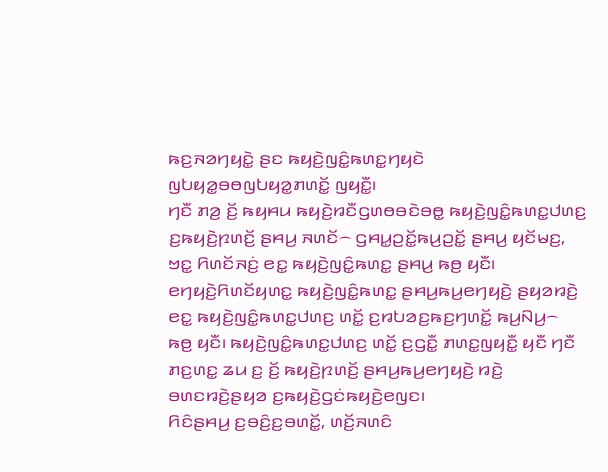ꤒꤢ꤬ꤏꤤꤚꤟꤢꤧ꤭ ꤔꤢ ꤒꤟꤢꤧ꤬ꤜꤢꤨ꤭ꤒꤛꤢ꤭ꤚꤟꤢꤧ ꤜꤝꤟꤤ꤭ꤋꤥꤜꤝꤟꤤ꤭ꤊꤛꤢꤩ꤭ ꤜꤟꤢꤪ꤭꤯
ꤚꤢꤪ ꤊꤤ꤬ ꤢꤩ꤬ ꤒꤟꤌꤣ ꤒꤟꤢꤧ꤬ꤙꤢꤪꤞꤛꤥꤋꤢꤧꤋꤥ꤭ ꤒꤟꤢꤧ꤬ꤜꤢꤨ꤭ꤒꤛꤢ꤭ꤓꤛꤢ꤬ ꤢ꤬ꤒꤟꤢꤧ꤬ꤐꤛꤢꤩ꤬ ꤔꤌꤣ꤬ ꤏꤛꤢꤩ꤮ ꤞꤌꤣ꤭ꤑꤢꤩ꤭ꤒꤣ꤬ꤑꤢꤩ꤭ ꤔꤌꤣ꤬ ꤟꤢꤩꤗꤢ꤬, ꤠꤢ꤭ ꤖꤛꤢꤩꤏꤢꤦ꤬ ꤕꤢ꤭ ꤒꤟꤢꤧ꤬ꤜꤢꤨ꤭ꤒꤛꤢ꤭ ꤔꤌꤣ꤬ ꤒꤥ꤬ ꤟꤢꤪ꤯ ꤕꤚꤟꤢꤧ꤬ꤖꤛꤢꤩꤟꤛꤢ꤭ ꤒꤟꤢꤧ꤬ꤜꤢꤨ꤭ꤒꤛꤢ꤭ ꤔꤌꤣ꤬ꤒꤣ꤬ꤕꤚꤟꤢꤧ꤬ ꤔꤟꤤꤙꤢꤧ꤬ ꤕꤢ꤭ ꤒꤟꤢꤧ꤬ꤜꤢꤨ꤭ꤒꤛꤢ꤭ꤓꤛꤢ꤬ ꤛꤢꤩ꤭ ꤢ꤬ꤙꤝꤤꤢ꤬ꤒꤢ꤬ꤚꤛꤢꤩ꤭ ꤒꤣ꤬ꤡꤣ꤬꤮ ꤒꤥ꤬ ꤟꤢꤪ꤯ ꤒꤟꤢꤧ꤬ꤜꤢꤨ꤭ꤒꤛꤢ꤭ꤓꤛꤢ꤬ ꤛꤢꤩ꤭ ꤢ꤬ꤞꤢꤪ꤭ ꤊꤛꤢ꤭ꤜꤟꤢꤪ꤭ ꤟꤢꤪ ꤚꤢꤪ ꤊꤢ꤬ꤛꤢ꤭ ꤘꤣ ꤢ꤬ ꤢꤩ꤬ ꤒꤟꤢꤧ꤬ꤐꤛꤢꤩ꤬ ꤔꤌꤣ꤬ꤒꤣ꤬ꤕꤚꤟꤢꤧ꤬ ꤙꤢꤧ꤬ ꤋꤛꤢꤙꤢꤧ꤬ꤔꤟꤤ ꤢ꤬ꤒꤟꤢꤧ꤬ꤞꤢꤦꤒꤟꤢꤧ꤬ꤕꤜꤢ꤯
ꤖꤢꤨꤔꤌꤣ꤬ ꤢ꤬ꤋꤢꤨ꤬ꤢ꤬ꤋꤛꤢꤩ꤭, ꤛꤢꤩ꤬ꤏꤛꤢꤨ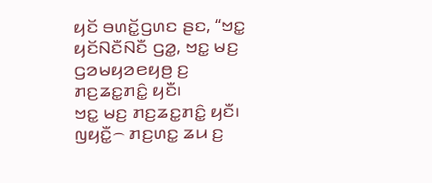ꤟꤢꤩ ꤋꤛꤢꤩ꤭ꤞꤛꤢ ꤔꤢ, “ꤠꤢ꤭ ꤟꤢꤩꤡꤢꤪꤡꤢꤪ ꤞꤤ꤭, ꤠꤢ꤭ ꤗꤢ꤬ ꤞꤤꤗꤟꤤꤕꤟꤥ꤬ ꤢ꤬ ꤊꤢ꤬ꤘꤢ꤭ꤊꤢꤨ꤭ ꤟꤢꤪ꤯
ꤠꤢ꤭ ꤗꤢ꤬ ꤊꤢ꤬ꤘꤢ꤭ꤊꤢꤨ꤭ ꤟꤢꤪ꤯ ꤜꤟꤢꤪ꤭꤮ ꤊꤢ꤬ꤛꤢ꤭ ꤘꤣ ꤢ꤬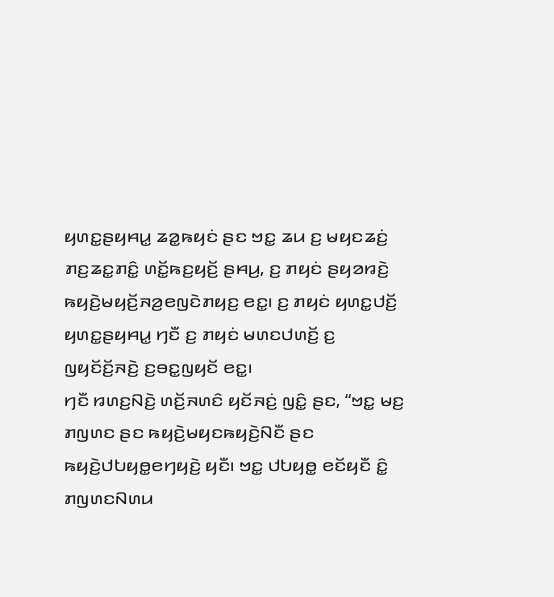ꤟꤛꤢ꤭ꤔꤟꤌꤣ꤭ ꤘꤤ꤭ꤒꤟꤢꤦ ꤔꤢ ꤠꤢ꤭ ꤘꤣ ꤢ꤬ ꤗꤟꤢꤘꤢꤦ꤬ ꤊꤢ꤬ꤘꤢ꤭ꤊꤢꤨ꤭ ꤛꤢꤩ꤭ꤒꤢ꤬ꤟꤢꤩ꤬ ꤔꤌꤣ꤬, ꤢ꤬ ꤊꤟꤢꤦ ꤔꤟꤤꤙꤢꤧ꤬ ꤒꤟꤢꤧ꤬ꤗꤟꤢꤩ꤬ꤏꤤ꤬ꤕꤜꤢꤧꤊꤟꤢ꤬ ꤕꤢ꤭꤯ ꤢ꤬ ꤊꤟꤢꤦ ꤟꤛꤢ꤭ꤓꤢꤩ꤬ ꤟꤛꤢ꤭ꤔꤟꤌꤣ꤭ ꤚꤢꤪ ꤢ꤬ ꤊꤟꤢꤦ ꤗꤛꤢꤓꤛꤢꤩ꤬ ꤢ꤬ ꤜꤟꤢꤩꤢꤩ꤬ꤏꤢꤧ꤬ ꤢ꤬ꤋꤢ꤭ꤜꤟꤢꤩ ꤕꤢ꤭꤯
ꤚꤢꤪ ꤙꤛꤢ꤬ꤡꤢꤧ꤬ ꤛꤢꤩ꤬ꤏꤛꤢꤨ ꤟꤢꤩꤏꤢꤦ꤬ ꤜꤢꤨ꤭ ꤔꤢ, “ꤠꤢ꤭ ꤗꤢ꤬ ꤊꤜꤛꤢ ꤔꤢ ꤒꤟꤢꤧ꤬ꤗꤟꤢꤒꤟꤢꤧ꤬ꤡꤢꤪ ꤔꤢ ꤒꤟꤢꤧ꤬ꤓꤝꤟꤥ꤭ꤕꤚꤟꤢꤧ꤬ ꤟꤢꤪ꤯ ꤠꤢ꤭ ꤓꤝꤟꤥ꤭ ꤕꤢꤩꤟꤢꤪ ꤢꤨ꤭ ꤊꤜꤛꤢꤡꤛꤣ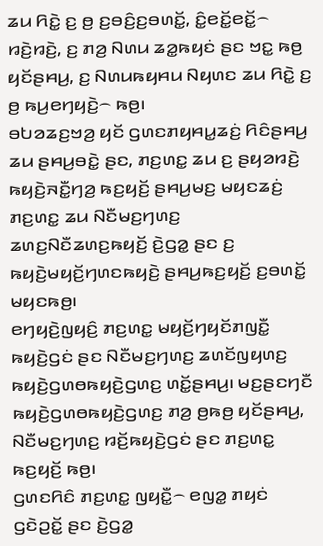ꤘꤣ ꤖꤢꤧ꤭ ꤢ꤬ ꤥ꤬ ꤢ꤬ꤋꤢꤨ꤬ꤢ꤬ꤋꤛꤢꤩ꤭, ꤢꤨ꤭ꤕꤢꤩ꤭ꤕꤢꤩ꤭꤮ ꤙꤢꤧ꤬ꤙꤢꤧ꤬, ꤢ꤬ ꤊꤤ꤬ ꤡꤛꤣ ꤘꤤ꤭ꤒꤟꤢꤦ ꤔꤢ ꤠꤢ꤭ ꤒꤥ꤬ ꤟꤢꤩꤔꤌꤣ꤬, ꤢ꤬ ꤡꤛꤣꤒꤟꤌꤣ ꤡꤟꤛꤢ ꤘꤣ ꤖꤢꤧ꤭ ꤢ꤬ ꤥ꤬ ꤒꤣ꤬ꤕꤚꤟꤢꤧ꤬꤮ ꤒꤥ꤬꤯
ꤋꤝꤤꤘꤢ꤬ꤠꤤ꤬ ꤟꤢꤩ ꤞꤛꤢꤊꤟꤌꤣ꤭ꤘꤢꤦ꤬ ꤖꤢꤨꤔꤌꤣ꤬ ꤘꤣ ꤔꤌꤣ꤬ꤋꤢꤧ꤭ ꤔꤢ, ꤊꤢ꤬ꤛꤢ꤭ ꤘꤣ ꤢ꤬ ꤔꤟꤤꤙꤢꤧ꤬ ꤒꤟꤢꤧ꤬ꤏꤢꤪ꤭ꤚꤤ꤬ ꤒꤢ꤬ꤟꤢꤩ꤬ ꤔꤌꤣ꤬ꤗꤢ꤬ ꤗꤟꤢꤘꤢꤦ꤬ ꤊꤢ꤬ꤛꤢ꤭ ꤘꤣ ꤡꤢꤪꤗꤢ꤬ꤚꤛꤢ꤬ ꤘꤛꤢ꤬ꤡꤢꤪꤘꤛꤢ꤬ꤒꤟꤢꤩ꤬ ꤢꤧ꤬ꤞꤤ꤭ ꤔꤢ ꤢ꤬ ꤒꤟꤢꤧ꤬ꤗꤟꤢꤩ꤬ꤚꤛꤢꤒꤟꤢꤧ꤬ ꤔꤌꤣ꤬ꤒꤢ꤬ꤟꤢꤩ꤬ ꤢ꤬ꤋꤛꤢꤩ꤭ ꤗꤟꤢꤒꤥ꤬꤯
ꤕꤚꤟꤢꤧ꤬ꤜꤟꤢꤨ꤬ ꤊꤢ꤬ꤛꤢ꤭ ꤗꤟꤢꤩ꤬ꤚꤟꤢꤩꤊꤜꤢꤪ꤭ ꤒꤟꤢꤧ꤬ꤞꤢꤦ ꤔꤢ ꤡꤢꤪꤗꤢ꤬ꤚꤛꤢ꤬ ꤘꤛꤢꤩꤜꤟꤛꤢ꤬ ꤒꤟꤢꤧ꤬ꤞꤛꤥꤒꤟꤢꤧ꤬ꤞꤛꤢ꤬ ꤛꤢꤩ꤭ꤔꤌꤣ꤬꤯ ꤗꤢ꤬ꤔꤢꤚꤢꤪ ꤒꤟꤢꤧ꤬ꤞꤛꤥꤒꤟꤢꤧ꤬ꤞꤛꤢ꤬ ꤊꤤ꤬ ꤥ꤬ꤒꤥ꤬ ꤟꤢꤩꤔꤌꤣ꤬, ꤡꤢꤪꤗꤢ꤬ꤚꤛꤢ꤬ ꤙꤢꤩ꤬ꤒꤟꤢꤧ꤬ꤞꤢꤦ ꤔꤢ ꤊꤢ꤬ꤛꤢ꤭ ꤒꤢ꤬ꤟꤢꤩ꤬ ꤒꤥ꤬꤯
ꤞꤛꤢꤖꤢꤨ ꤊꤢ꤬ꤛꤢ꤭ ꤜꤟꤢꤪ꤭꤮ ꤕꤜꤤ꤭ ꤊꤟꤢꤦ ꤞꤢꤧꤑꤢꤩ꤭ ꤔꤢ ꤢꤧ꤬ꤞꤤ꤭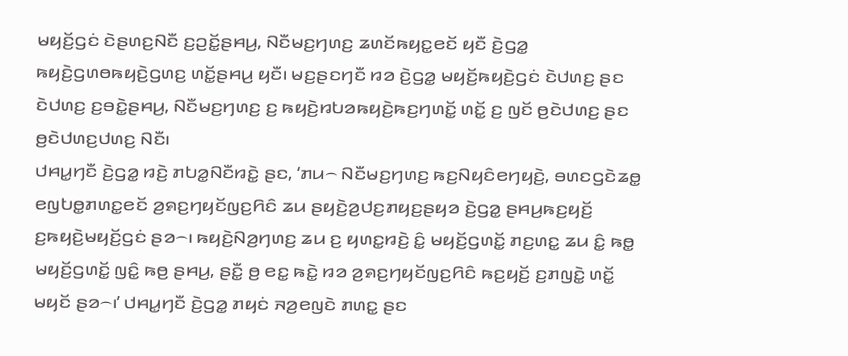ꤗꤟꤢꤩ꤬ꤞꤢꤦ ꤢꤧꤔꤛꤢ꤬ꤡꤢꤪ ꤢ꤬ꤑꤢꤩ꤭ꤔꤌꤣ꤬, ꤡꤢꤪꤗꤢ꤬ꤚꤛꤢ꤬ ꤘꤛꤢꤩꤒꤟꤢ꤭ꤕꤢꤩ ꤟꤢꤪ ꤢꤧ꤬ꤞꤤ꤭ ꤒꤟꤢꤧ꤬ꤞꤛꤥꤒꤟꤢꤧ꤬ꤞꤛꤢ꤬ ꤛꤢꤩ꤭ꤔꤌꤣ꤬ ꤟꤢꤪ꤯ ꤗꤢ꤬ꤔꤢꤚꤢꤪ ꤙꤤ ꤢꤧ꤬ꤞꤤ꤭ ꤗꤟꤢꤩ꤬ꤒꤟꤢꤧ꤬ꤞꤢꤦ ꤢꤧꤓꤛꤢ꤬ ꤔꤢ ꤢꤧꤓꤛꤢ꤬ ꤢ꤬ꤋꤢꤧ꤭ꤔꤌꤣ꤬, ꤡꤢꤪꤗꤢ꤬ꤚꤛꤢ꤬ ꤢ꤬ ꤒꤟꤢꤧ꤬ꤙꤝꤤꤒꤟꤢꤧ꤬ꤒꤢ꤬ꤚꤛꤢꤩ꤭ ꤛꤢꤩ꤭ ꤢ꤬ ꤜꤢꤩ ꤥ꤬ꤢꤧꤓꤛꤢ꤬ ꤔꤢ ꤥ꤬ꤢꤧꤓꤛꤢ꤬ꤓꤛꤢ꤬ ꤡꤢꤪ꤯
ꤓꤌꤣ꤭ꤚꤢꤪ ꤢꤧ꤬ꤞꤤ꤭ ꤙꤢꤧ꤬ ꤊꤝꤤ꤭ꤡꤢꤪꤙꤢꤧ꤭ ꤔꤢ, ‘ꤊꤣ꤮ ꤡꤢꤪꤗꤢ꤬ꤚꤛꤢ꤬ ꤒꤢ꤬ꤡꤟꤢꤨꤕꤚꤟꤢꤧ꤬, ꤋꤛꤢꤞꤢꤧꤘꤥ꤭ ꤕꤜꤝꤥ꤭ꤊꤛꤢ꤭ꤕꤢꤩ ꤤ꤬ꤎꤢ꤬ꤚꤟꤢꤩꤜꤢ꤬ꤖꤢꤨ ꤘꤣ ꤔꤟꤢꤧ꤬ꤤ꤬ꤓꤢ꤬ꤊꤟꤢ꤬ꤔꤟꤤ ꤢꤧ꤬ꤞꤤ꤭ ꤔꤌꤣ꤬ꤒꤢ꤬ꤟꤢꤩ꤬ ꤢ꤬ꤒꤟꤢꤧ꤬ꤗꤟꤢꤩ꤬ꤞꤢꤦ ꤔꤤ꤮꤯ ꤒꤟꤢꤧ꤬ꤡꤤ꤬ꤚꤛꤢ꤬ ꤘꤣ ꤢ꤬ ꤟꤛꤢ꤭ꤙꤢꤧ꤬ ꤢꤨ꤭ ꤗꤟꤢꤩ꤬ꤞꤛꤢꤩ꤭ ꤊꤢ꤬ꤛꤢ꤭ ꤘꤣ ꤢꤨ꤭ ꤒꤥ꤭ ꤗꤟꤢꤩ꤬ꤞꤛꤢꤩ꤭ ꤜꤢꤨ꤭ ꤒꤥ꤬ ꤔꤌꤣ꤬, ꤔꤢꤪ꤭ ꤥ꤬ ꤕꤢ꤭ ꤒꤢꤧ꤭ ꤙꤤ ꤤ꤬ꤎꤢ꤬ꤚꤟꤢꤩꤜꤢ꤬ꤖꤢꤨ ꤒꤢ꤬ꤟꤢꤩ꤬ ꤢ꤬ꤊꤜꤢꤧ꤭ ꤛꤢꤩ꤭ ꤗꤟꤢꤩ ꤔꤤ꤮꤯’ ꤓꤌꤣ꤭ꤚꤢꤪ ꤢꤧ꤬ꤞꤤ꤭ ꤊꤟꤢꤦ ꤏꤤ꤬ꤕꤜꤢꤧ ꤊꤛꤢ꤭ ꤔꤢ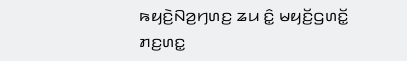ꤒꤟꤢꤧ꤬ꤡꤤ꤬ꤚꤛꤢ꤬ ꤘꤣ ꤢꤨ꤭ ꤗꤟꤢꤩ꤬ꤞꤛꤢꤩ꤭ ꤊꤢ꤬ꤛꤢ꤭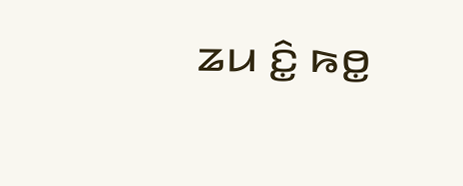ꤘꤣ ꤢꤨ꤭ ꤒꤥ꤭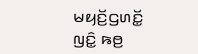ꤗꤟꤢꤩ꤬ꤞꤛꤢꤩ꤭ ꤜꤢꤨ꤭ ꤒꤥ꤬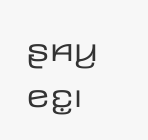ꤔꤌꤣ꤬ ꤕꤢ꤭꤯